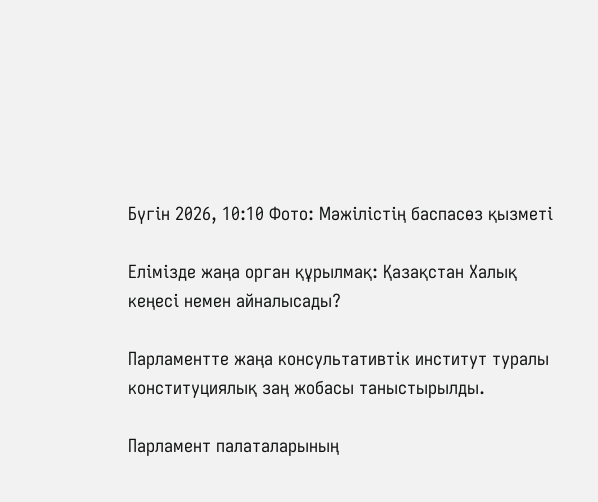Бүгiн 2026, 10:10 Фото: Мәжілістің баспасөз қызметі

Елімізде жаңа орган құрылмақ: Қазақстан Халық кеңесі немен айналысады?

Парламентте жаңа консультативтік институт туралы конституциялық заң жобасы таныстырылды.

Парламент палаталарының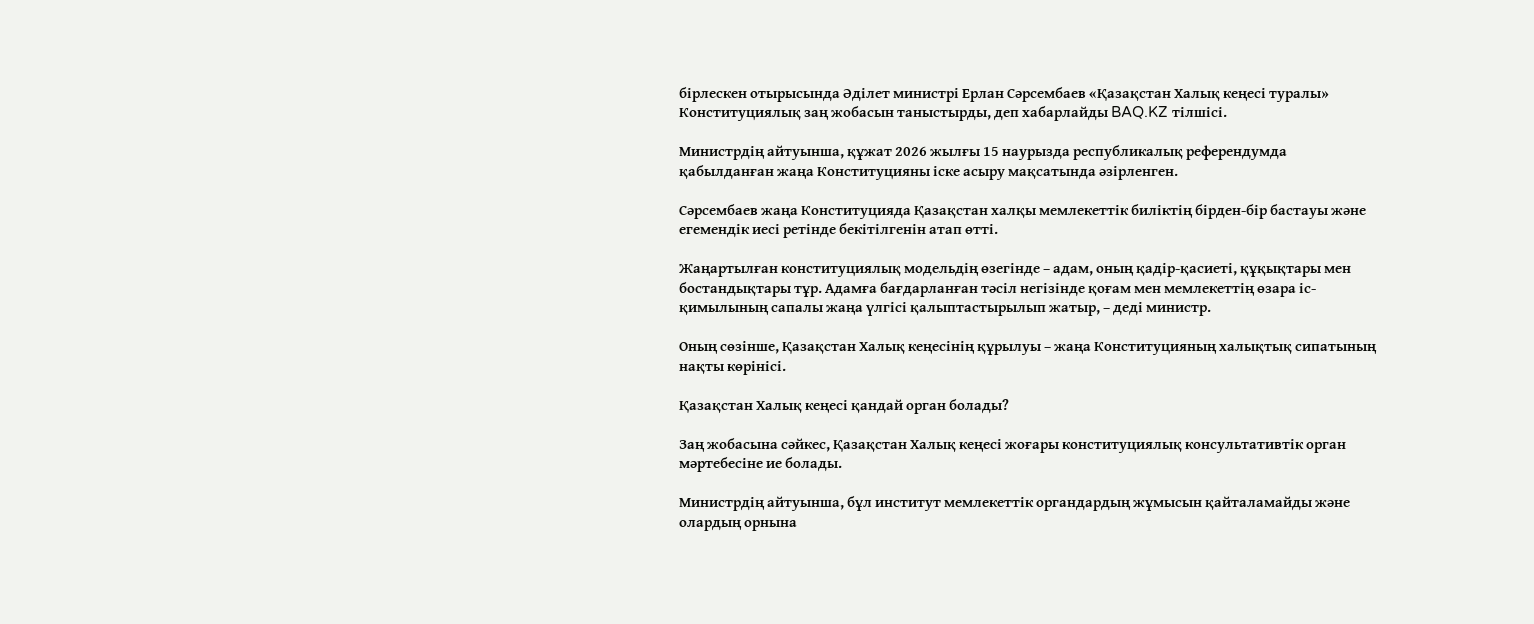бірлескен отырысында Әділет министрі Ерлан Сәрсембаев «Қазақстан Халық кеңесі туралы» Конституциялық заң жобасын таныстырды, деп хабарлайды BAQ.KZ тілшісі.

Министрдің айтуынша, құжат 2026 жылғы 15 наурызда республикалық референдумда қабылданған жаңа Конституцияны іске асыру мақсатында әзірленген.

Сәрсембаев жаңа Конституцияда Қазақстан халқы мемлекеттік биліктің бірден-бір бастауы және егемендік иесі ретінде бекітілгенін атап өтті.

Жаңартылған конституциялық модельдің өзегінде – адам, оның қадір-қасиеті, құқықтары мен бостандықтары тұр. Адамға бағдарланған тәсіл негізінде қоғам мен мемлекеттің өзара іс-қимылының сапалы жаңа үлгісі қалыптастырылып жатыр, – деді министр.

Оның сөзінше, Қазақстан Халық кеңесінің құрылуы – жаңа Конституцияның халықтық сипатының нақты көрінісі.

Қазақстан Халық кеңесі қандай орган болады?

Заң жобасына сәйкес, Қазақстан Халық кеңесі жоғары конституциялық консультативтік орган мәртебесіне ие болады.

Министрдің айтуынша, бұл институт мемлекеттік органдардың жұмысын қайталамайды және олардың орнына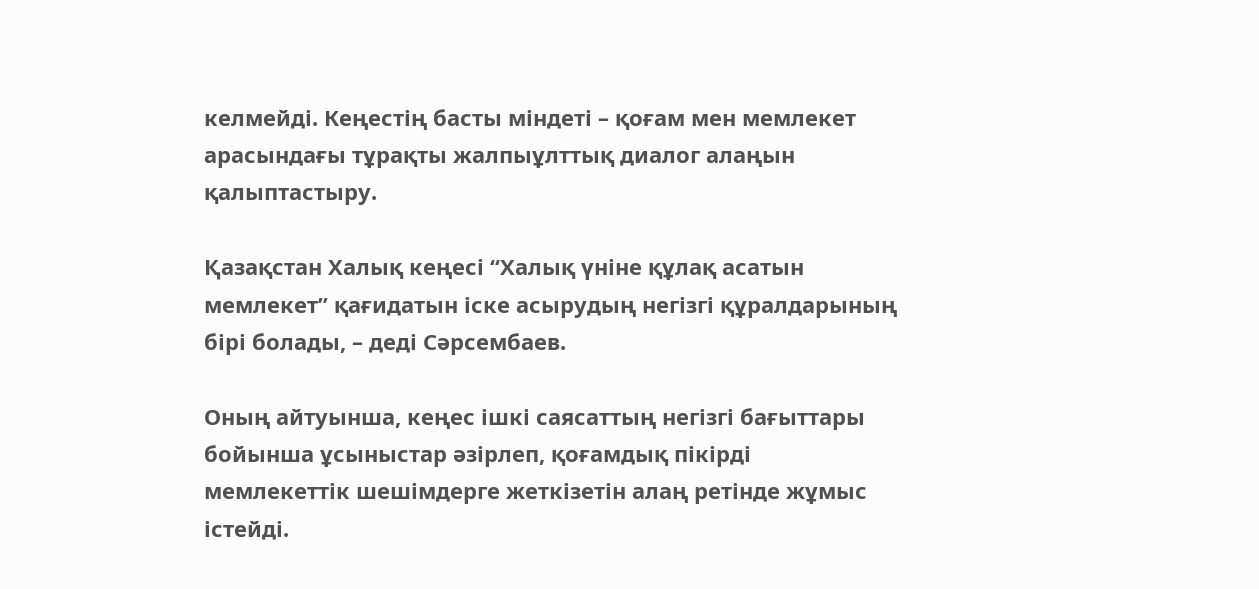келмейді. Кеңестің басты міндеті – қоғам мен мемлекет арасындағы тұрақты жалпыұлттық диалог алаңын қалыптастыру.

Қазақстан Халық кеңесі “Халық үніне құлақ асатын мемлекет” қағидатын іске асырудың негізгі құралдарының бірі болады, – деді Сәрсембаев.

Оның айтуынша, кеңес ішкі саясаттың негізгі бағыттары бойынша ұсыныстар әзірлеп, қоғамдық пікірді мемлекеттік шешімдерге жеткізетін алаң ретінде жұмыс істейді.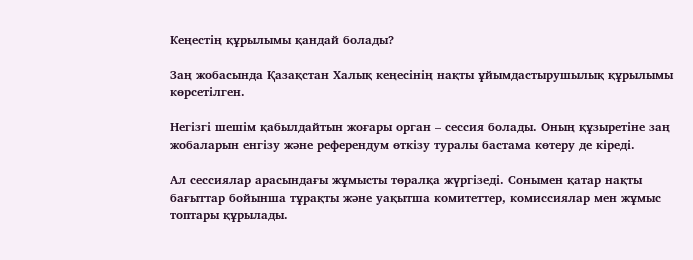Кеңестің құрылымы қандай болады?

Заң жобасында Қазақстан Халық кеңесінің нақты ұйымдастырушылық құрылымы көрсетілген.

Негізгі шешім қабылдайтын жоғары орган – сессия болады. Оның құзыретіне заң жобаларын енгізу және референдум өткізу туралы бастама көтеру де кіреді.

Ал сессиялар арасындағы жұмысты төралқа жүргізеді. Сонымен қатар нақты бағыттар бойынша тұрақты және уақытша комитеттер, комиссиялар мен жұмыс топтары құрылады.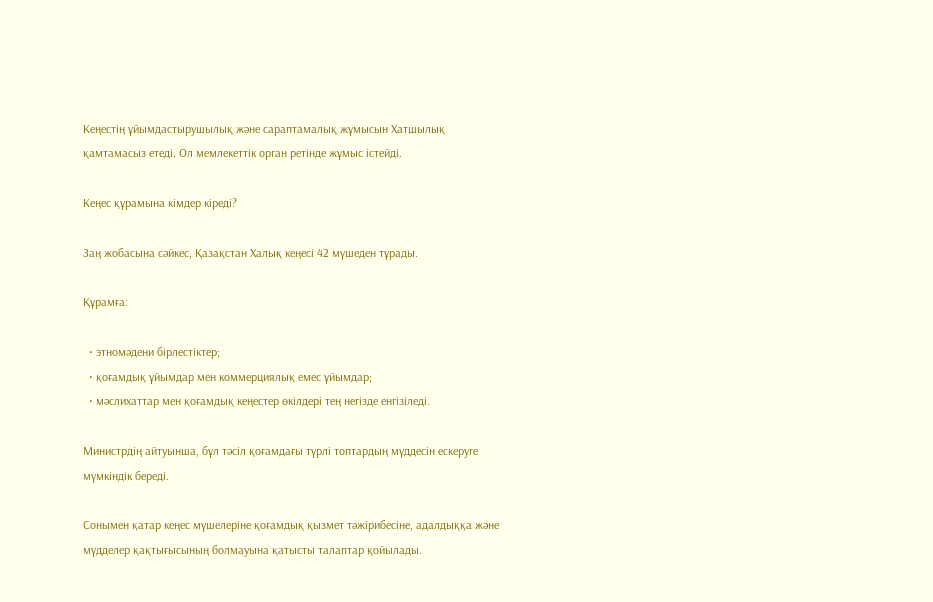Кеңестің ұйымдастырушылық және сараптамалық жұмысын Хатшылық қамтамасыз етеді. Ол мемлекеттік орган ретінде жұмыс істейді.

Кеңес құрамына кімдер кіреді?

Заң жобасына сәйкес, Қазақстан Халық кеңесі 42 мүшеден тұрады.

Құрамға:

  • этномәдени бірлестіктер;
  • қоғамдық ұйымдар мен коммерциялық емес ұйымдар;
  • мәслихаттар мен қоғамдық кеңестер өкілдері тең негізде енгізіледі.

Министрдің айтуынша, бұл тәсіл қоғамдағы түрлі топтардың мүддесін ескеруге мүмкіндік береді.

Сонымен қатар кеңес мүшелеріне қоғамдық қызмет тәжірибесіне, адалдыққа және мүдделер қақтығысының болмауына қатысты талаптар қойылады.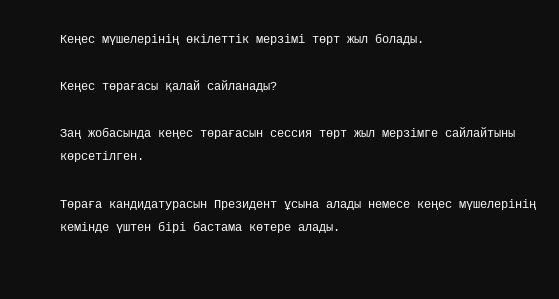Кеңес мүшелерінің өкілеттік мерзімі төрт жыл болады.

Кеңес төрағасы қалай сайланады?

Заң жобасында кеңес төрағасын сессия төрт жыл мерзімге сайлайтыны көрсетілген.

Төраға кандидатурасын Президент ұсына алады немесе кеңес мүшелерінің кемінде үштен бірі бастама көтере алады.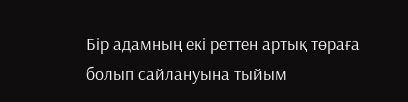Бір адамның екі реттен артық төраға болып сайлануына тыйым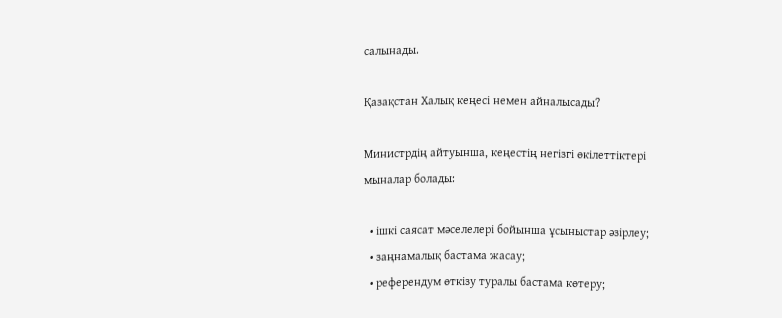салынады.

Қазақстан Халық кеңесі немен айналысады?

Министрдің айтуынша, кеңестің негізгі өкілеттіктері мыналар болады:

  • ішкі саясат мәселелері бойынша ұсыныстар әзірлеу;
  • заңнамалық бастама жасау;
  • референдум өткізу туралы бастама көтеру;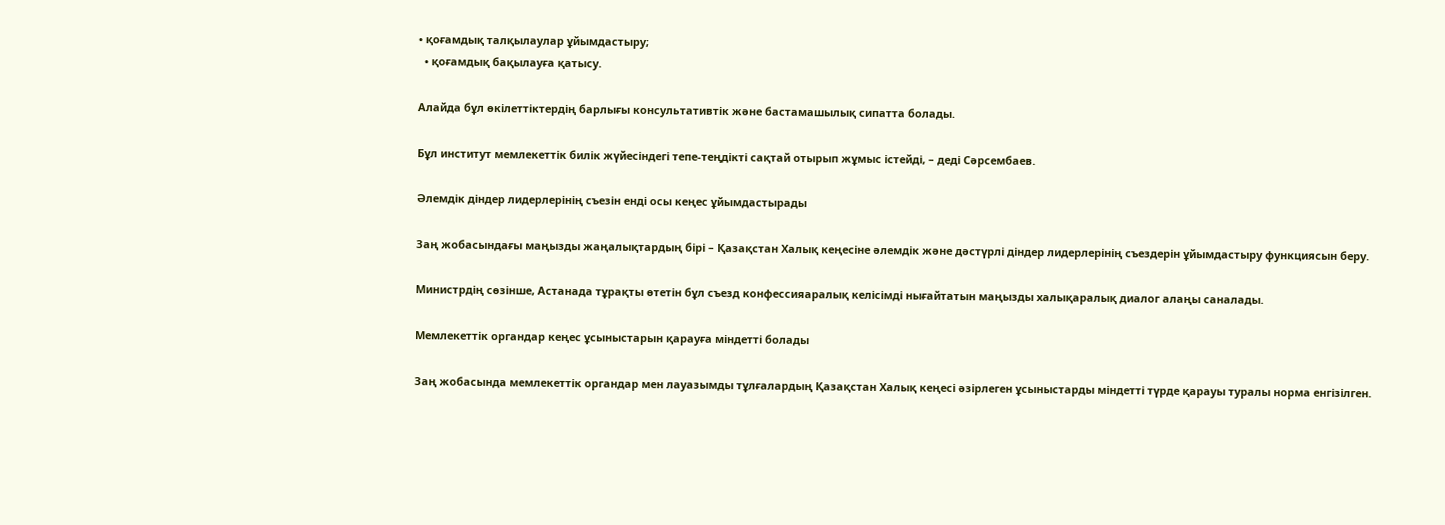• қоғамдық талқылаулар ұйымдастыру;
  • қоғамдық бақылауға қатысу.

Алайда бұл өкілеттіктердің барлығы консультативтік және бастамашылық сипатта болады.

Бұл институт мемлекеттік билік жүйесіндегі тепе-теңдікті сақтай отырып жұмыс істейді, – деді Сәрсембаев.

Әлемдік діндер лидерлерінің съезін енді осы кеңес ұйымдастырады

Заң жобасындағы маңызды жаңалықтардың бірі – Қазақстан Халық кеңесіне әлемдік және дәстүрлі діндер лидерлерінің съездерін ұйымдастыру функциясын беру.

Министрдің сөзінше, Астанада тұрақты өтетін бұл съезд конфессияаралық келісімді нығайтатын маңызды халықаралық диалог алаңы саналады.

Мемлекеттік органдар кеңес ұсыныстарын қарауға міндетті болады

Заң жобасында мемлекеттік органдар мен лауазымды тұлғалардың Қазақстан Халық кеңесі әзірлеген ұсыныстарды міндетті түрде қарауы туралы норма енгізілген.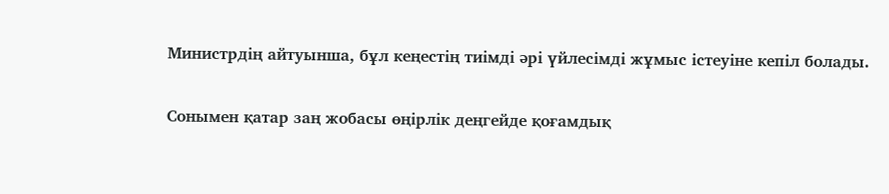Министрдің айтуынша, бұл кеңестің тиімді әрі үйлесімді жұмыс істеуіне кепіл болады.

Сонымен қатар заң жобасы өңірлік деңгейде қоғамдық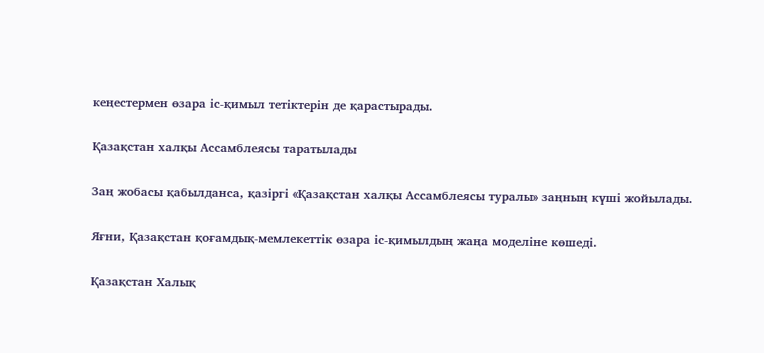кеңестермен өзара іс-қимыл тетіктерін де қарастырады.

Қазақстан халқы Ассамблеясы таратылады

Заң жобасы қабылданса, қазіргі «Қазақстан халқы Ассамблеясы туралы» заңның күші жойылады.

Яғни, Қазақстан қоғамдық-мемлекеттік өзара іс-қимылдың жаңа моделіне көшеді.

Қазақстан Халық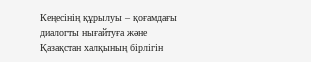Кеңесінің құрылуы – қоғамдағы диалогты нығайтуға және Қазақстан халқының бірлігін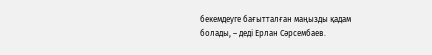бекемдеуге бағытталған маңызды қадам болады, – деді Ерлан Сәрсембаев.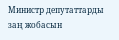Министр депутаттарды заң жобасын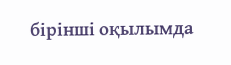бірінші оқылымда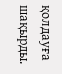қолдауға шақырды.